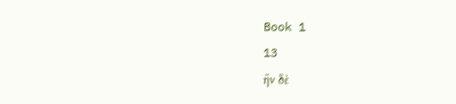Book 1
13
ἢν δὲ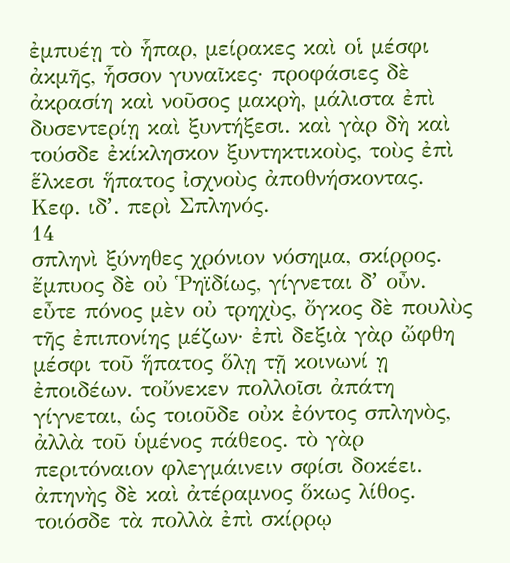ἐμπυέῃ τὸ ἧπαρ, μείρακες καὶ οἱ μέσφι ἀκμῆς, ἧσσον γυναῖκες· προφάσιες δὲ ἀκρασίη καὶ νοῦσος μακρὴ, μάλιστα ἐπὶ δυσεντερίῃ καὶ ξυντήξεσι. καὶ γὰρ δὴ καὶ τούσδε ἐκίκλησκον ξυντηκτικοὺς, τοὺς ἐπὶ ἕλκεσι ἥπατος ἰσχνοὺς ἀποθνήσκοντας.
Κεφ. ιδʼ. περὶ Σπληνός.
14
σπληνὶ ξύνηθες χρόνιον νόσημα, σκίρρος. ἔμπυος δὲ οὐ Ῥηϊδίως, γίγνεται δʼ οὖν. εὖτε πόνος μὲν οὐ τρηχὺς, ὄγκος δὲ πουλὺς τῆς ἐπιπονίης μέζων· ἐπὶ δεξιὰ γὰρ ὤφθη μέσφι τοῦ ἥπατος ὅλῃ τῇ κοινωνί ῃ ἐποιδέων. τοὔνεκεν πολλοῖσι ἀπάτη γίγνεται, ὡς τοιοῦδε οὐκ ἐόντος σπληνὸς, ἀλλὰ τοῦ ὑμένος πάθεος. τὸ γὰρ περιτόναιον φλεγμάινειν σφίσι δοκέει. ἀπηνὴς δὲ καὶ ἀτέραμνος ὅκως λίθος. τοιόσδε τὰ πολλὰ ἐπὶ σκίρρῳ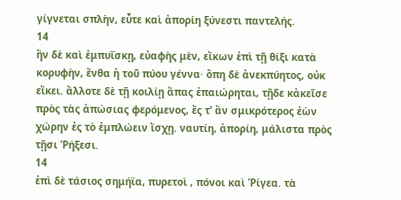γίγνεται σπλὴν, εὖτε καὶ ἀπορίη ξύνεστι παντελής.
14
ἢν δὲ καὶ ἐμπυΐσκῃ, εὐαφὴς μὲν, εἴκων ἐπὶ τῇ θίξι κατὰ κορυφὴν, ἔνθα ἡ τοῦ πύου γέννα· ὅπη δὲ ἀνεκπύητος, οὐκ εἴκει. ἄλλοτε δὲ τῇ κοιλίῃ ἅπας ἐπαιώρηται, τῇδε κἀκεῖσε πρὸς τὰς ἀπώσιας φερόμενος, ἔς τʼ ἂν σμικρότερος ἐὼν χώρην ἐς τὸ ἐμπλώειν ἴσχῃ. ναυτίη, ἀπορίη, μάλιστα πρὸς τῇσι Ῥήξεσι.
14
ἐπὶ δὲ τάσιος σημήϊα, πυρετοὶ , πόνοι καὶ Ῥίγεα. τὰ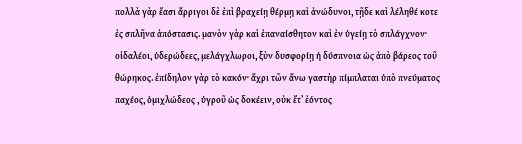πολλὰ γὰρ ἔασι ἄρριγοι δὲ ἐπὶ βραχείῃ θέρμῃ καὶ ἀνώδυνοι, τῇδε καὶ λέληθέ κοτε ἐς σπλῆνα ἀπόστασις. μανὸν γὰρ καὶ ἐπαναίσθητον καὶ ἐν ὑγείῃ τὸ σπλάγχνον· οἰδαλέοι, ὑδερώδεες, μελάγχλωροι, ξὺν δυσφορίῃ ἡ δύσπνοια ὡς ἀπὸ βάρεος τοῦ θώρηκος. ἐπίδηλον γὰρ τὸ κακόν· ἄχρι τῶν ἄνω γαστὴρ πίμπλαται ὑπὸ πνεύματος παχέος, ὁμιχλώδεος , ὑγροῦ ὡς δοκέειν, οὐκ ἔτʼ ἐόντος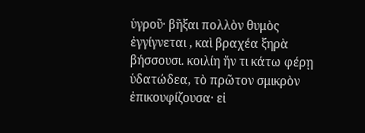ὑγροῦ· βῆξαι πολλὸν θυμὸς ἐγγίγνεται , καὶ βραχέα ξηρὰ βήσσουσι. κοιλίη ἤν τι κάτω φέρῃ ὑδατώδεα, τὸ πρῶτον σμικρὸν ἐπικουφίζουσα· εἰ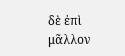δὲ ἐπὶ μᾶλλον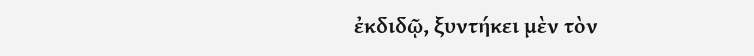ἐκδιδῷ, ξυντήκει μὲν τὸν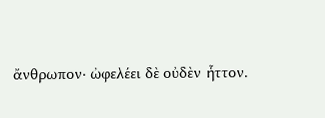ἄνθρωπον· ὠφελέει δὲ οὐδὲν ἧττον.